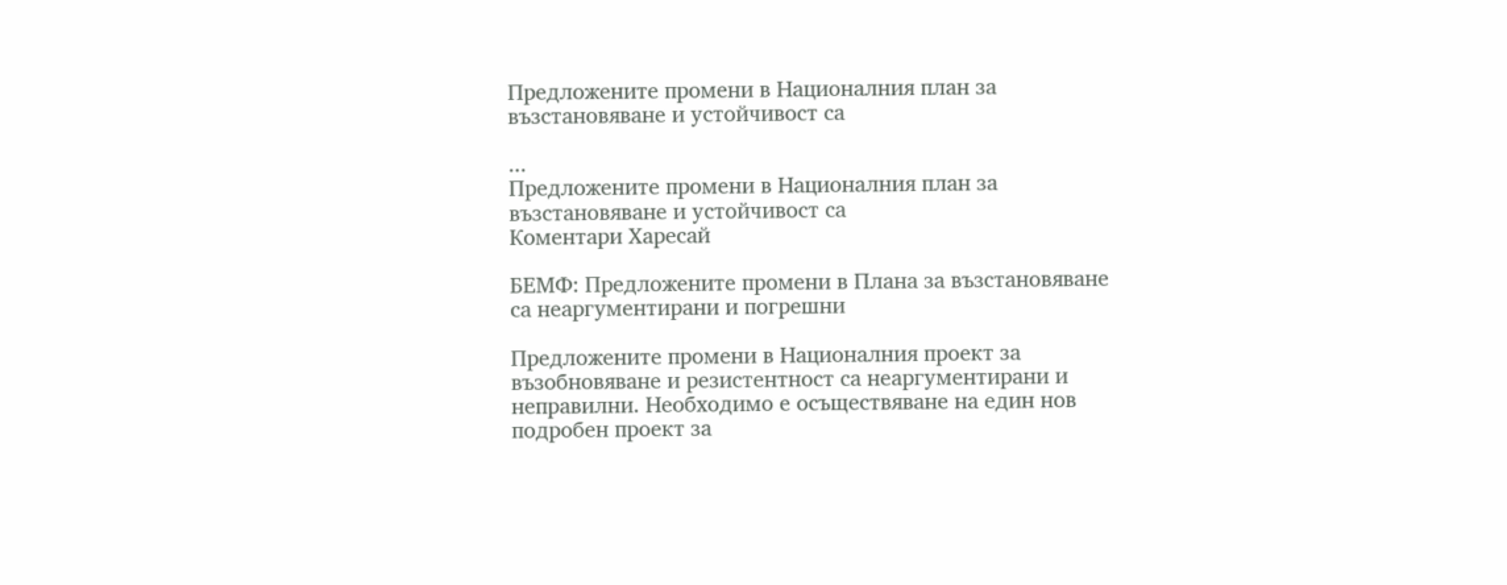Предложените промени в Националния план за възстановяване и устойчивост са

...
Предложените промени в Националния план за възстановяване и устойчивост са
Коментари Харесай

БЕМФ: Предложените промени в Плана за възстановяване са неаргументирани и погрешни

Предложените промени в Националния проект за възобновяване и резистентност са неаргументирани и неправилни. Необходимо е осъществяване на един нов подробен проект за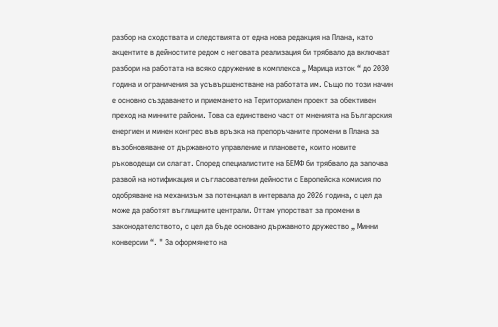разбор на сходствата и следствията от една нова редакция на Плана, като акцентите в дейностите редом с неговата реализация би трябвало да включват разбори на работата на всяко сдружение в комплекса „ Марица изток “ до 2030 година и ограничения за усъвършенстване на работата им. Също по този начин е основно създаването и приемането на Териториален проект за обективен преход на минните райони. Това са единствено част от мненията на Българския енергиен и минен конгрес във връзка на препоръчаните промени в Плана за възобновяване от държавното управление и плановете, които новите ръководещи си слагат. Според специалистите на БЕМФ би трябвало да започва развой на нотификация и съгласователни дейности с Европейска комисия по одобряване на механизъм за потенциал в интервала до 2026 година, с цел да може да работят въглищните централи. Оттам упорстват за промени в законодателството, с цел да бъде основано държавното дружество „ Минни конверсии “. " За оформянето на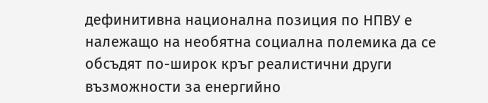дефинитивна национална позиция по НПВУ е належащо на необятна социална полемика да се обсъдят по-широк кръг реалистични други възможности за енергийно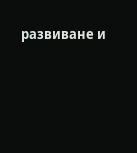развиване и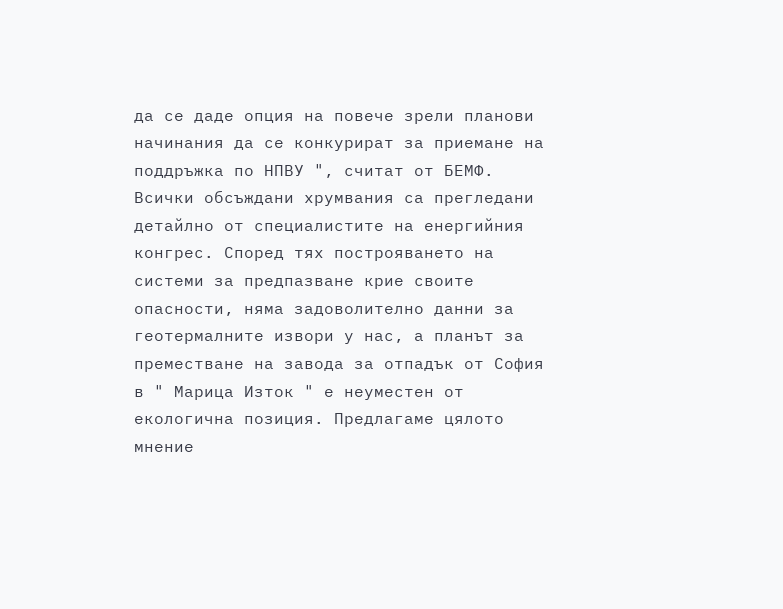да се даде опция на повече зрели планови начинания да се конкурират за приемане на поддръжка по НПВУ ", считат от БЕМФ. Всички обсъждани хрумвания са прегледани детайлно от специалистите на енергийния конгрес. Според тях построяването на системи за предпазване крие своите опасности, няма задоволително данни за геотермалните извори у нас, а планът за преместване на завода за отпадък от София в " Марица Изток " е неуместен от екологична позиция. Предлагаме цялото мнение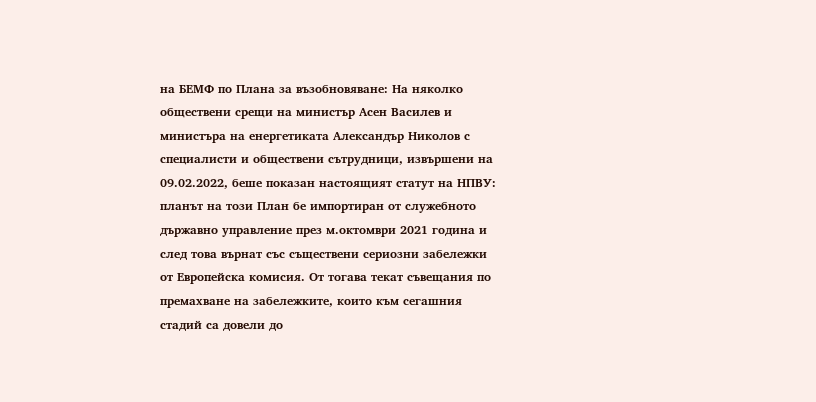на БЕМФ по Плана за възобновяване: На няколко обществени срещи на министър Асен Василев и министъра на енергетиката Александър Николов с специалисти и обществени сътрудници, извършени на 09.02.2022, беше показан настоящият статут на НПВУ: планът на този План бе импортиран от служебното държавно управление през м.октомври 2021 година и след това върнат със съществени сериозни забележки от Европейска комисия. От тогава текат съвещания по премахване на забележките, които към сегашния стадий са довели до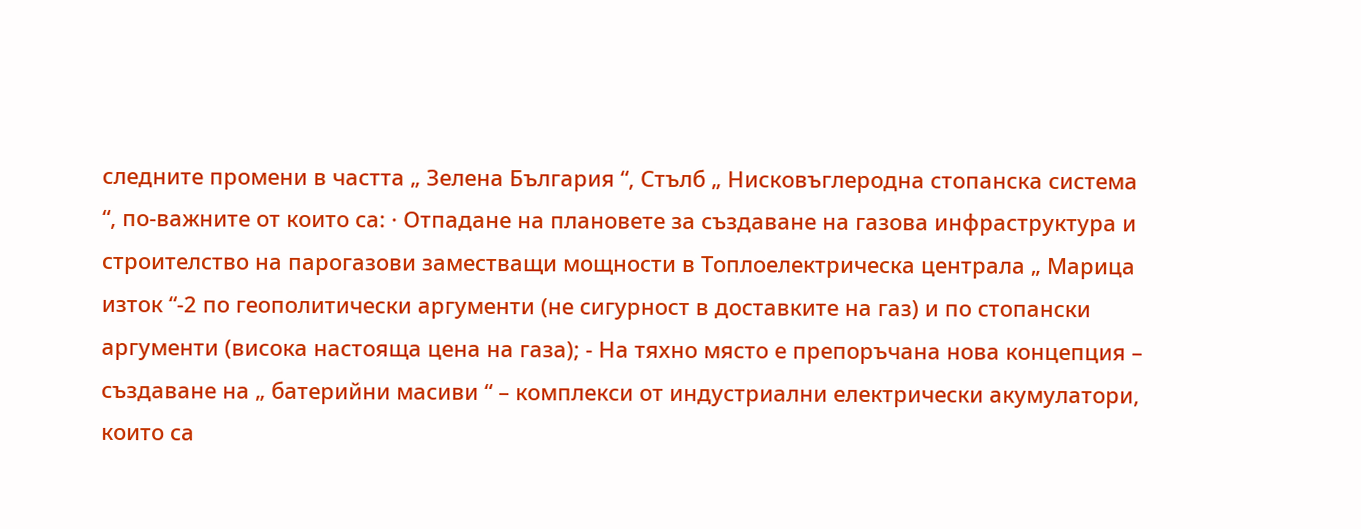следните промени в частта „ Зелена България “, Стълб „ Нисковъглеродна стопанска система “, по-важните от които са: · Отпадане на плановете за създаване на газова инфраструктура и строителство на парогазови заместващи мощности в Топлоелектрическа централа „ Марица изток “-2 по геополитически аргументи (не сигурност в доставките на газ) и по стопански аргументи (висока настояща цена на газа); - На тяхно място е препоръчана нова концепция – създаване на „ батерийни масиви “ – комплекси от индустриални електрически акумулатори, които са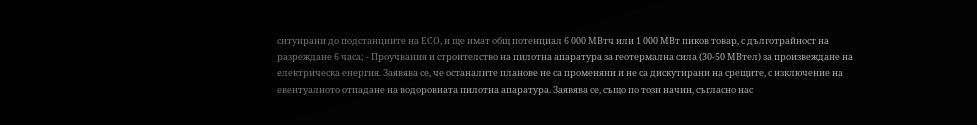ситуирани до подстанциите на ЕСО, и ще имат общ потенциал 6 000 МВтч или 1 000 МВт пиков товар, с дълготрайност на разреждане 6 часа; - Проучвания и строителство на пилотна апаратура за геотермална сила (30-50 МВтел) за произвеждане на електрическа енергия. Заявява се, че останалите планове не са променяни и не са дискутирани на срещите, с изключение на евентуалното отпадане на водоровната пилотна апаратура. Заявява се, също по този начин, съгласно нас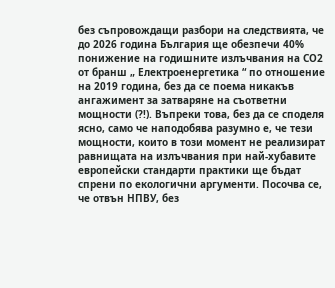без съпровождащи разбори на следствията, че до 2026 година България ще обезпечи 40% понижение на годишните излъчвания на СО2 от бранш „ Електроенергетика “ по отношение на 2019 година, без да се поема никакъв ангажимент за затваряне на съответни мощности (?!). Въпреки това, без да се споделя ясно, само че наподобява разумно е, че тези мощности, които в този момент не реализират равнищата на излъчвания при най-хубавите европейски стандарти практики ще бъдат спрени по екологични аргументи. Посочва се, че отвън НПВУ, без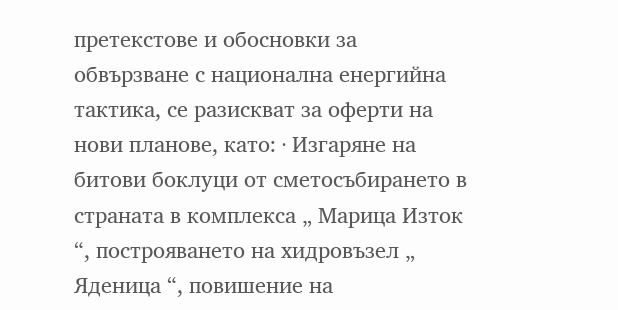претекстове и обосновки за обвързване с национална енергийна тактика, се разискват за оферти на нови планове, като: · Изгаряне на битови боклуци от сметосъбирането в страната в комплекса „ Марица Изток “, построяването на хидровъзел „ Яденица “, повишение на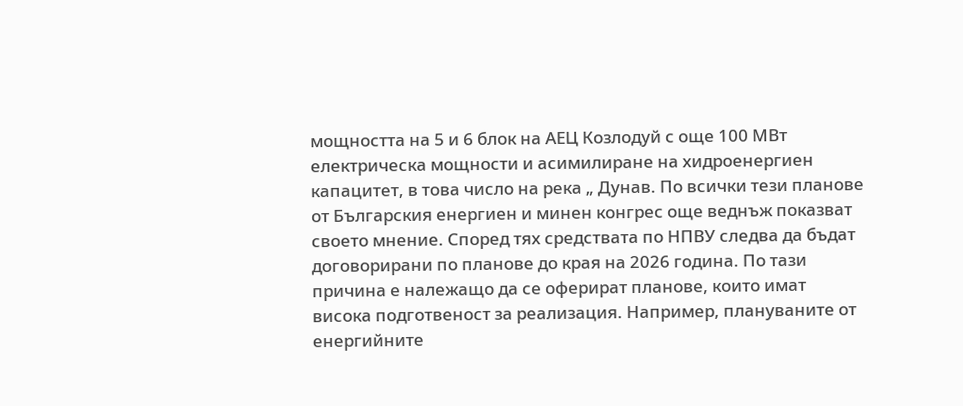мощността на 5 и 6 блок на АЕЦ Козлодуй с още 100 МВт електрическа мощности и асимилиране на хидроенергиен капацитет, в това число на река „ Дунав. По всички тези планове от Българския енергиен и минен конгрес още веднъж показват своето мнение. Според тях средствата по НПВУ следва да бъдат договорирани по планове до края на 2026 година. По тази причина е належащо да се оферират планове, които имат висока подготвеност за реализация. Например, плануваните от енергийните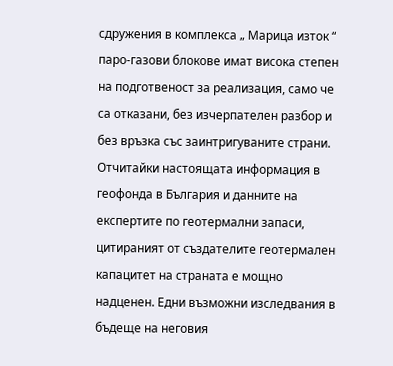сдружения в комплекса „ Марица изток “ паро-газови блокове имат висока степен на подготвеност за реализация, само че са отказани, без изчерпателен разбор и без връзка със заинтригуваните страни. Отчитайки настоящата информация в геофонда в България и данните на експертите по геотермални запаси, цитираният от създателите геотермален капацитет на страната е мощно надценен. Едни възможни изследвания в бъдеще на неговия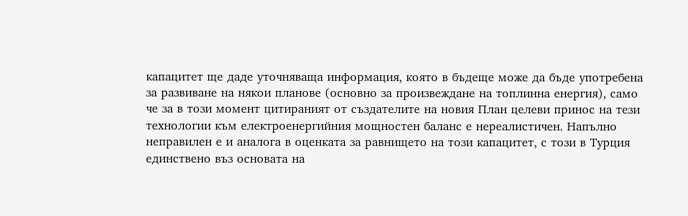капацитет ще даде уточняваща информация, която в бъдеще може да бъде употребена за развиване на някои планове (основно за произвеждане на топлинна енергия), само че за в този момент цитираният от създателите на новия План целеви принос на тези технологии към електроенергийния мощностен баланс е нереалистичен. Напълно неправилен е и аналога в оценката за равнището на този капацитет, с този в Турция единствено въз основата на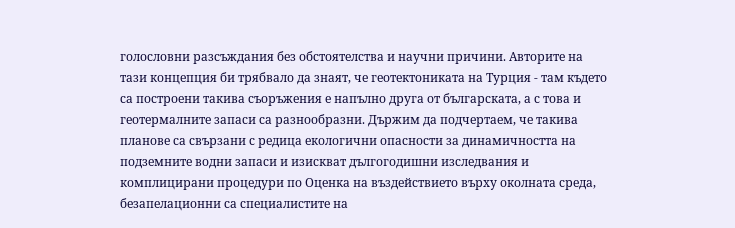голословни разсъждания без обстоятелства и научни причини. Авторите на тази концепция би трябвало да знаят, че геотектониката на Турция - там където са построени такива съоръжения е напълно друга от българската, а с това и геотермалните запаси са разнообразни. Държим да подчертаем, че такива планове са свързани с редица екологични опасности за динамичността на подземните водни запаси и изискват дългогодишни изследвания и комплицирани процедури по Оценка на въздействието върху околната среда, безапелационни са специалистите на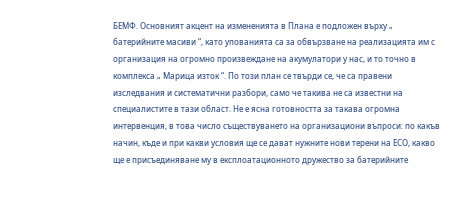БЕМФ. Основният акцент на измененията в Плана е подложен върху „ батерийните масиви “, като упованията са за обвързване на реализацията им с организация на огромно произвеждане на акумулатори у нас, и то точно в комплекса „ Марица изток “. По този план се твърди се, че са правени изследвания и систематични разбори, само че такива не са известни на специалистите в тази област. Не е ясна готовността за такава огромна интервенция, в това число съществуването на организациони въпроси: по какъв начин, къде и при какви условия ще се дават нужните нови терени на ЕСО, какво ще е присъединяване му в експлоатационното дружество за батерийните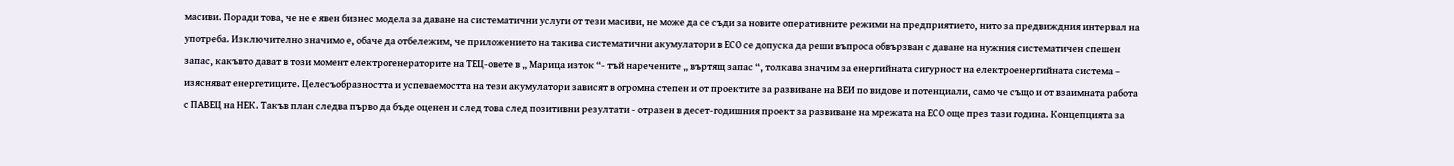масиви. Поради това, че не е явен бизнес модела за даване на систематични услуги от тези масиви, не може да се съди за новите оперативните режими на предприятието, нито за предвиждния интервал на употреба. Изключително значимо е, обаче да отбележим, че приложението на такива систематични акумулатори в ЕСО се допуска да реши въпроса обвързван с даване на нужния систематичен спешен запас, какъвто дават в този момент електрогенераторите на ТЕЦ-овете в „ Марица изток “- тъй наречените „ въртящ запас “, толкава значим за енергийната сигурност на електроенергийната система – изясняват енергетиците. Целесъобразността и успеваемостта на тези акумулатори зависят в огромна степен и от проектите за развиване на ВЕИ по видове и потенциали, само че също и от взаимната работа с ПАВЕЦ на НЕК. Такъв план следва първо да бъде оценен и след това след позитивни резултати - отразен в десет-годишния проект за развиване на мрежата на ЕСО още през тази година. Концепцията за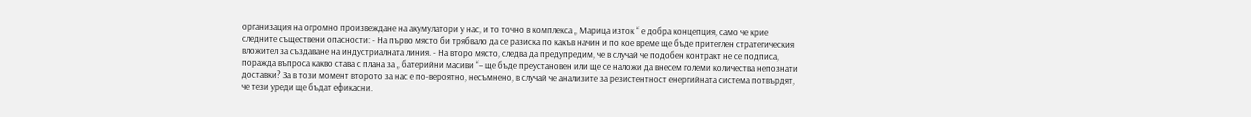организация на огромно произвеждане на акумулатори у нас, и то точно в комплекса „ Марица изток “ е добра концепция, само че крие следните съществени опасности: - На първо място би трябвало да се разиска по какъв начин и по кое време ще бъде притеглен стратегическия вложител за създаване на индустриалната линия. - На второ място, следва да предупредим, че в случай че подобен контракт не се подписа, поражда въпроса какво става с плана за „ батерийни масиви “– ще бъде преустановен или ще се наложи да внесем големи количества непознати доставки? За в този момент второто за нас е по-вероятно, несъмнено, в случай че анализите за резистентност енергийната система потвърдят, че тези уреди ще бъдат ефикасни.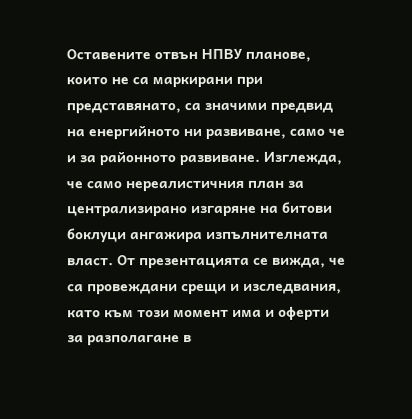Оставените отвън НПВУ планове, които не са маркирани при представянато, са значими предвид на енергийното ни развиване, само че и за районното развиване. Изглежда, че само нереалистичния план за централизирано изгаряне на битови боклуци ангажира изпълнителната власт. От презентацията се вижда, че са провеждани срещи и изследвания, като към този момент има и оферти за разполагане в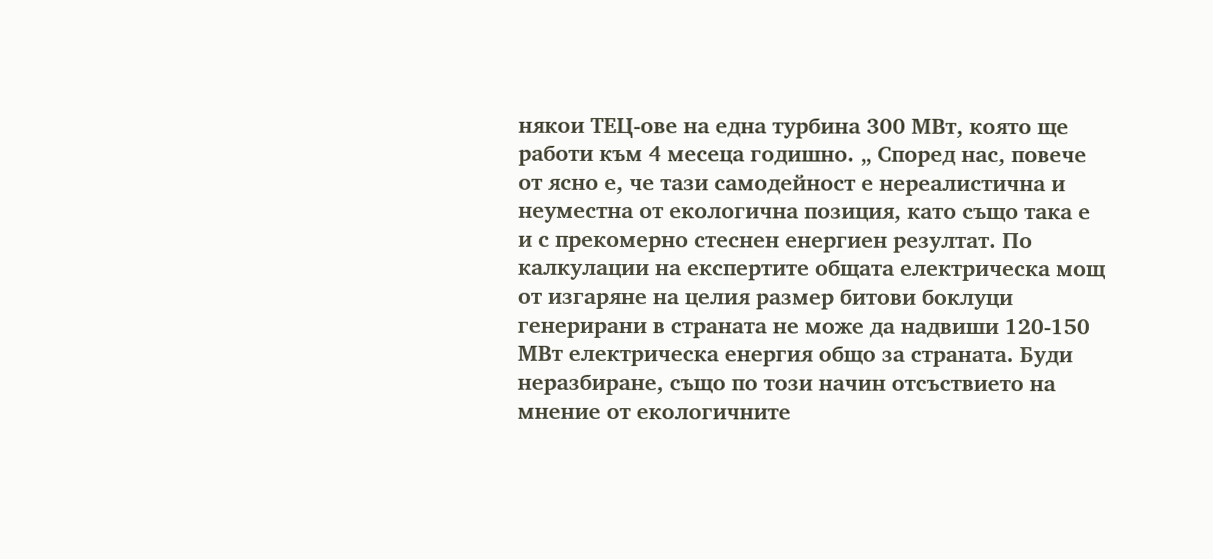някои ТЕЦ-ове на една турбина 300 МВт, която ще работи към 4 месеца годишно. „ Според нас, повече от ясно е, че тази самодейност е нереалистична и неуместна от екологична позиция, като също така е и с прекомерно стеснен енергиен резултат. По калкулации на експертите общата електрическа мощ от изгаряне на целия размер битови боклуци генерирани в страната не може да надвиши 120-150 МВт електрическа енергия общо за страната. Буди неразбиране, също по този начин отсъствието на мнение от екологичните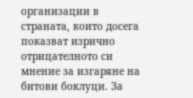организации в страната, които досега показват изрично отрицателното си мнение за изгаряне на битови боклуци. За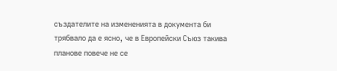създателите на измененията в документа би трябвало да е ясно, че в Европейски Съюз такива планове повече не се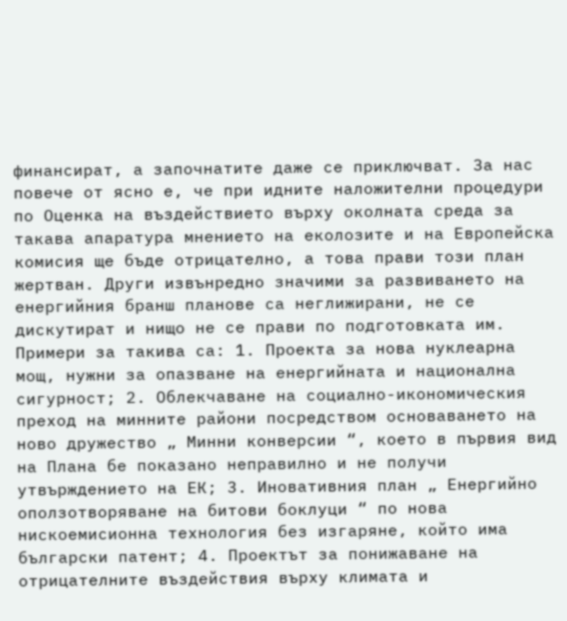финансират, а започнатите даже се приключват. За нас повече от ясно е, че при идните наложителни процедури по Оценка на въздействието върху околната среда за такава апаратура мнението на еколозите и на Европейска комисия ще бъде отрицателно, а това прави този план жертван. Други извънредно значими за развиването на енергийния бранш планове са неглижирани, не се дискутират и нищо не се прави по подготовката им. Примери за такива са: 1. Проекта за нова нуклеарна мощ, нужни за опазване на енергийната и национална сигурност; 2. Облекчаване на социално-икономическия преход на минните райони посредством основаването на ново дружество „ Минни конверсии “, което в първия вид на Плана бе показано неправилно и не получи утвърждението на ЕК; 3. Иновативния план „ Енергийно оползотворяване на битови боклуци “ по нова нискоемисионна технология без изгаряне, който има български патент; 4. Проектът за понижаване на отрицателните въздействия върху климата и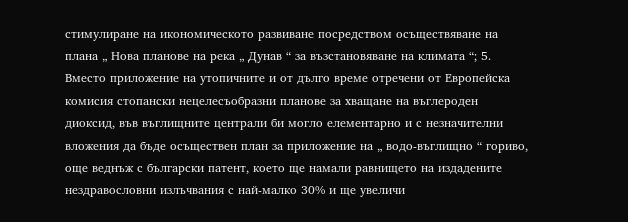стимулиране на икономическото развиване посредством осъществяване на плана „ Нова планове на река „ Дунав “ за възстановяване на климата “; 5. Вместо приложение на утопичните и от дълго време отречени от Европейска комисия стопански нецелесъобразни планове за хващане на въглероден диоксид, във въглищните централи би могло елементарно и с незначителни вложения да бъде осъществен план за приложение на „ водо-въглищно “ гориво, още веднъж с български патент, което ще намали равнището на издадените нездравословни излъчвания с най-малко 30% и ще увеличи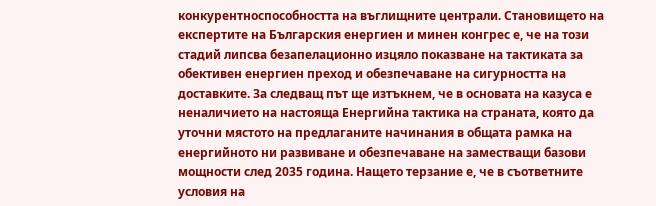конкурентноспособността на въглищните централи. Становището на експертите на Българския енергиен и минен конгрес е, че на този стадий липсва безапелационно изцяло показване на тактиката за обективен енергиен преход и обезпечаване на сигурността на доставките. За следващ път ще изтъкнем, че в основата на казуса е неналичието на настояща Енергийна тактика на страната, която да уточни мястото на предлаганите начинания в общата рамка на енергийното ни развиване и обезпечаване на заместващи базови мощности след 2035 година. Нащето терзание е, че в съответните условия на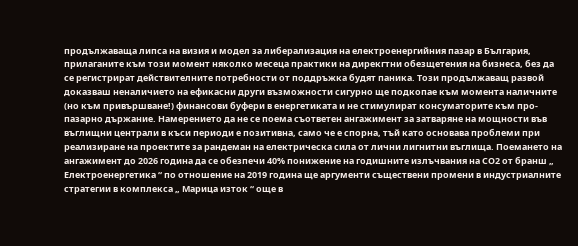продължаваща липса на визия и модел за либерализация на електроенергийния пазар в България, прилаганите към този момент няколко месеца практики на дирекгтни обезщетения на бизнеса, без да се регистрират действителните потребности от поддръжка будят паника. Този продължаващ развой доказваш неналичието на ефикасни други възможности сигурно ще подкопае към момента наличните (но към привършване!) финансови буфери в енергетиката и не стимулират консуматорите към про-пазарно държание. Намерението да не се поема съответен ангажимент за затваряне на мощности във въглищни централи в къси периоди е позитивна, само че е спорна, тъй като основава проблеми при реализиране на проектите за рандеман на електрическа сила от лични лигнитни въглища. Поемането на ангажимент до 2026 година да се обезпечи 40% понижение на годишните излъчвания на СО2 от бранш „ Електроенергетика “ по отношение на 2019 година ще аргументи съществени промени в индустриалните стратегии в комплекса „ Марица изток “ още в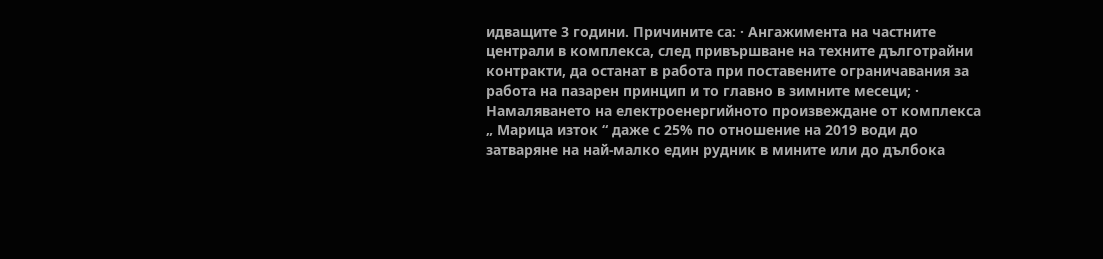идващите 3 години. Причините са: · Ангажимента на частните централи в комплекса, след привършване на техните дълготрайни контракти, да останат в работа при поставените ограничавания за работа на пазарен принцип и то главно в зимните месеци; · Намаляването на електроенергийното произвеждане от комплекса „ Марица изток “ даже с 25% по отношение на 2019 води до затваряне на най-малко един рудник в мините или до дълбока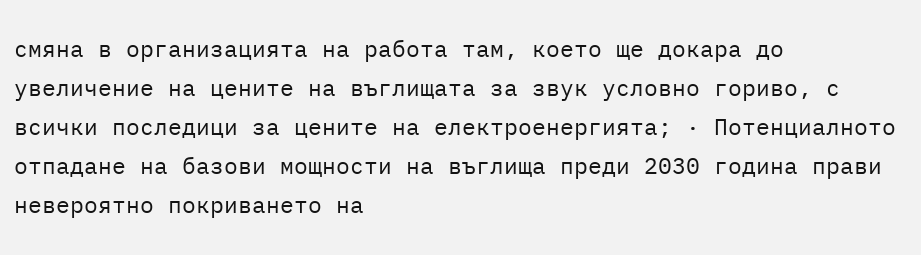смяна в организацията на работа там, което ще докара до увеличение на цените на въглищата за звук условно гориво, с всички последици за цените на електроенергията; · Потенциалното отпадане на базови мощности на въглища преди 2030 година прави невероятно покриването на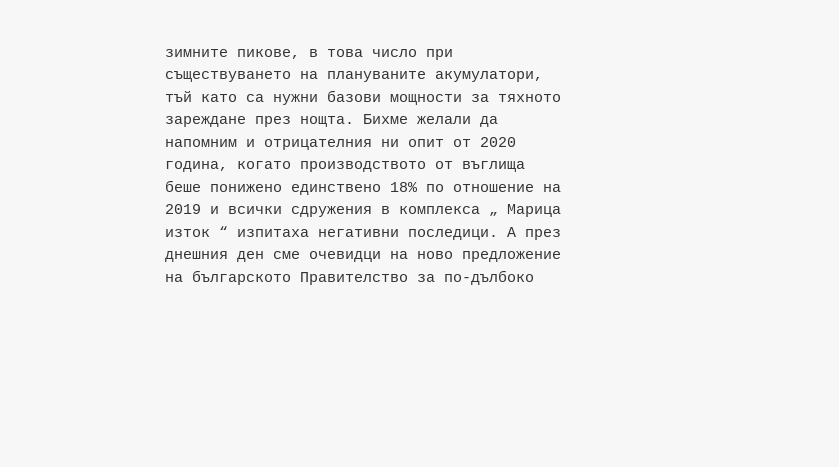зимните пикове, в това число при съществуването на плануваните акумулатори, тъй като са нужни базови мощности за тяхното зареждане през нощта. Бихме желали да напомним и отрицателния ни опит от 2020 година, когато производството от въглища беше понижено единствено 18% по отношение на 2019 и всички сдружения в комплекса „ Марица изток “ изпитаха негативни последици. А през днешния ден сме очевидци на ново предложение на българското Правителство за по-дълбоко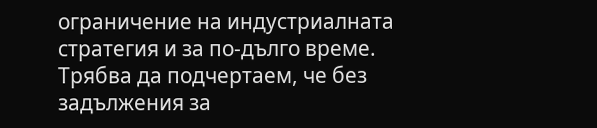ограничение на индустриалната стратегия и за по-дълго време. Трябва да подчертаем, че без задължения за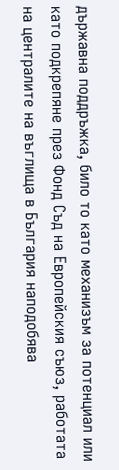държавна поддръжка, било то като механизъм за потенциал или като подкрепяне през Фонд Съд на Европейския съюз, работата на централите на въглища в България наподобява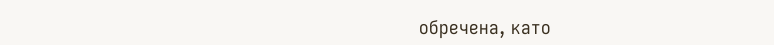обречена, като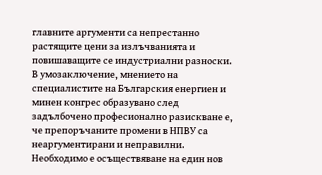главните аргументи са непрестанно растящите цени за излъчванията и повишаващите се индустриални разноски. В умозаключение, мнението на специалистите на Българския енергиен и минен конгрес образувано след задълбочено професионално разискване е, че препоръчаните промени в НПВУ са неаргументирани и неправилни. Необходимо е осъществяване на един нов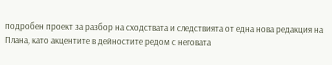подробен проект за разбор на сходствата и следствията от една нова редакция на Плана, като акцентите в дейностите редом с неговата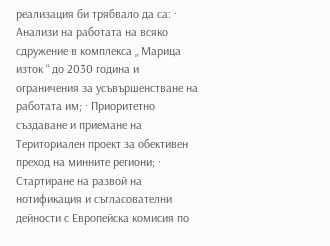реализация би трябвало да са: · Анализи на работата на всяко сдружение в комплекса „ Марица изток “ до 2030 година и ограничения за усъвършенстване на работата им; · Приоритетно създаване и приемане на Териториален проект за обективен преход на минните региони; · Стартиране на развой на нотификация и съгласователни дейности с Европейска комисия по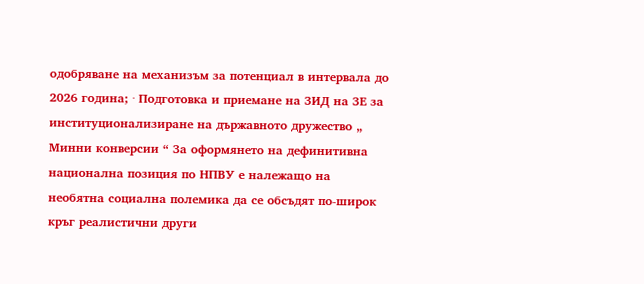одобряване на механизъм за потенциал в интервала до 2026 година; · Подготовка и приемане на ЗИД на ЗЕ за институционализиране на държавното дружество „ Минни конверсии “ За оформянето на дефинитивна национална позиция по НПВУ е належащо на необятна социална полемика да се обсъдят по-широк кръг реалистични други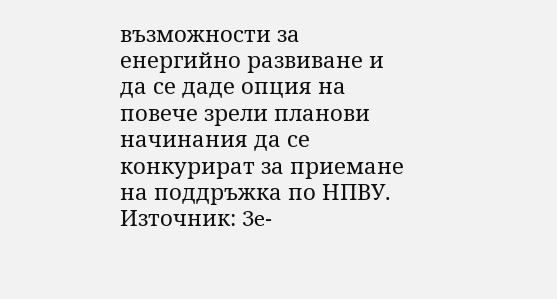възможности за енергийно развиване и да се даде опция на повече зрели планови начинания да се конкурират за приемане на поддръжка по НПВУ.
Източник: 3e-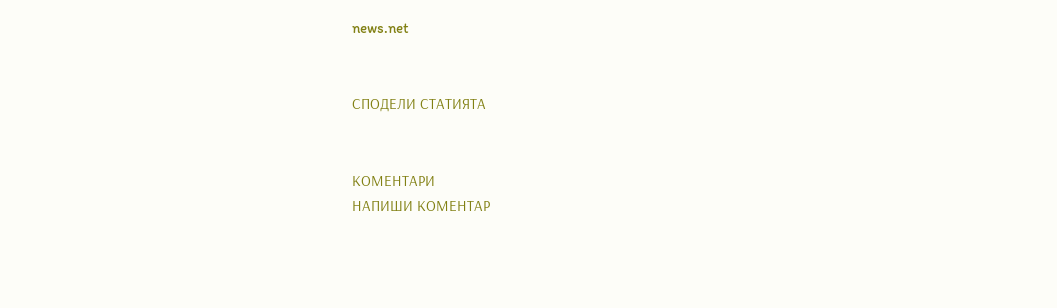news.net


СПОДЕЛИ СТАТИЯТА


КОМЕНТАРИ
НАПИШИ КОМЕНТАР